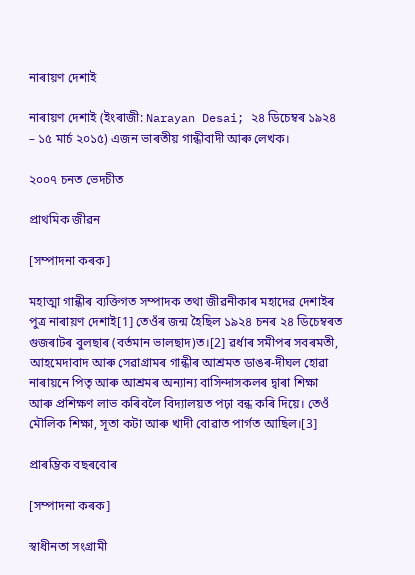নাৰায়ণ দেশাই

নাৰায়ণ দেশাই (ইংৰাজী: Narayan Desai; ২৪ ডিচেম্বৰ ১৯২৪ – ১৫ মাৰ্চ ২০১৫) এজন ভাৰতীয় গান্ধীবাদী আৰু লেখক।

২০০৭ চনত ভেদচীত

প্ৰাথমিক জীৱন

[সম্পাদনা কৰক]

মহাত্মা গান্ধীৰ ব্যক্তিগত সম্পাদক তথা জীৱনীকাৰ মহাদেৱ দেশাইৰ পুত্ৰ নাৰায়ণ দেশাই[1] তেওঁৰ জন্ম হৈছিল ১৯২৪ চনৰ ২৪ ডিচেম্বৰত গুজৰাটৰ বুলছাৰ (বৰ্তমান ভালছাদ)ত।[2] ৱৰ্ধাৰ সমীপৰ সবৰমতী, আহমেদাবাদ আৰু সেৱাগ্ৰামৰ গান্ধীৰ আশ্ৰমত ডাঙৰ-দীঘল হোৱা নাৰায়নে পিতৃ আৰু আশ্ৰমৰ অন্যান্য বাসিন্দাসকলৰ দ্বাৰা শিক্ষা আৰু প্ৰশিক্ষণ লাভ কৰিবলৈ বিদ্যালয়ত পঢ়া বন্ধ কৰি দিয়ে। তেওঁ মৌলিক শিক্ষা, সূতা কটা আৰু খাদী বোৱাত পাৰ্গত আছিল।[3]

প্ৰাৰম্ভিক বছৰবোৰ

[সম্পাদনা কৰক]

স্বাধীনতা সংগ্ৰামী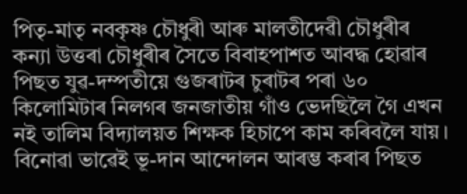পিতৃ-মাতৃ নবকৃষ্ণ চৌধুৰী আৰু মালতীদেৱী চৌধুৰীৰ কন্যা উত্তৰা চৌধুৰীৰ সৈতে বিবাহপাশত আবদ্ধ হোৱাৰ পিছত যুৱ-দম্পতীয়ে গুজৰাটৰ চুৰাটৰ পৰা ৬০ কিলোমিটাৰ নিলগৰ জনজাতীয় গাঁও ভেদছিলৈ গৈ এখন নই তালিম বিদ্যালয়ত শিক্ষক হিচাপে কাম কৰিবলৈ যায়। বিনোৱা ভাৱেই ভূ-দান আন্দোলন আৰম্ভ কৰাৰ পিছত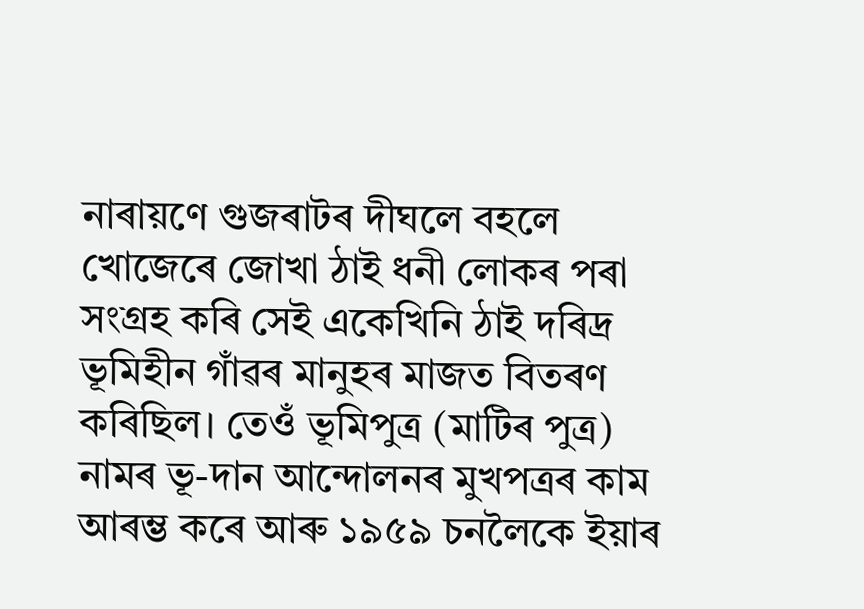নাৰায়ণে গুজৰাটৰ দীঘলে বহলে খোজেৰে জোখা ঠাই ধনী লোকৰ পৰা সংগ্ৰহ কৰি সেই একেখিনি ঠাই দৰিদ্ৰ ভূমিহীন গাঁৱৰ মানুহৰ মাজত বিতৰণ কৰিছিল। তেওঁ ভূমিপুত্ৰ (মাটিৰ পুত্ৰ) নামৰ ভূ-দান আন্দোলনৰ মুখপত্ৰৰ কাম আৰম্ভ কৰে আৰু ১৯৫৯ চনলৈকে ইয়াৰ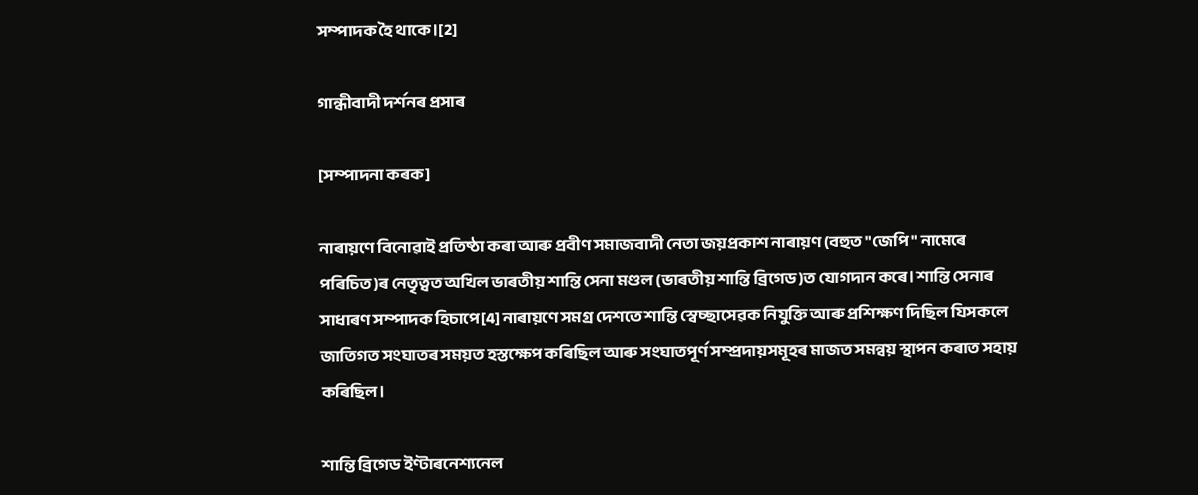সম্পাদক হৈ থাকে।[2]

গান্ধীবাদী দৰ্শনৰ প্ৰসাৰ

[সম্পাদনা কৰক]

নাৰায়ণে বিনোৱাই প্ৰতিষ্ঠা কৰা আৰু প্ৰবীণ সমাজবাদী নেতা জয়প্ৰকাশ নাৰায়ণ (বহুত "জেপি" নামেৰে পৰিচিত)ৰ নেতৃত্বত অখিল ভাৰতীয় শান্তি সেনা মণ্ডল (ভাৰতীয় শান্তি ব্ৰিগেড)ত যোগদান কৰে। শান্তি সেনাৰ সাধাৰণ সম্পাদক হিচাপে[4] নাৰায়ণে সমগ্ৰ দেশতে শান্তি স্বেচ্ছাসেৱক নিযুক্তি আৰু প্ৰশিক্ষণ দিছিল যিসকলে জাতিগত সংঘাতৰ সময়ত হস্তক্ষেপ কৰিছিল আৰু সংঘাতপূৰ্ণ সম্প্ৰদায়সমূহৰ মাজত সমন্বয় স্থাপন কৰাত সহায় কৰিছিল।

শান্তি ব্ৰিগেড ইণ্টাৰনেশ্যনেল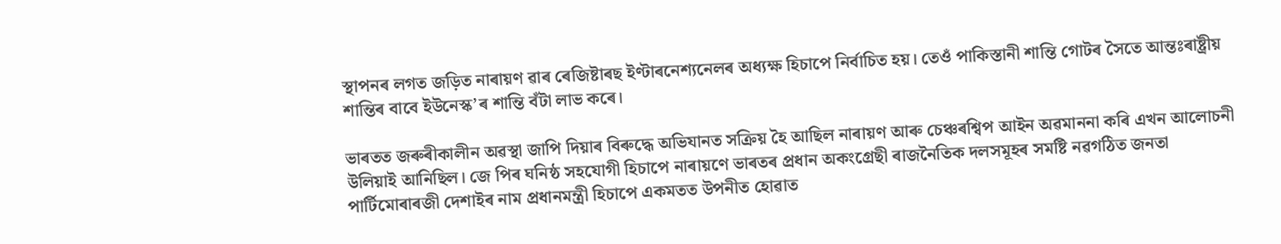স্থাপনৰ লগত জড়িত নাৰায়ণ ৱাৰ ৰেজিষ্টাৰছ ইণ্টাৰনেশ্যনেলৰ অধ্যক্ষ হিচাপে নিৰ্বাচিত হয়। তেওঁ পাকিস্তানী শান্তি গোটৰ সৈতে আন্তঃৰাষ্ট্ৰীয় শান্তিৰ বাবে ইউনেস্ক’ৰ শান্তি বঁটা লাভ কৰে।

ভাৰতত জৰুৰীকালীন অৱস্থা জাপি দিয়াৰ বিৰুদ্ধে অভিযানত সক্ৰিয় হৈ আছিল নাৰায়ণ আৰু চেঞ্চৰশ্বিপ আইন অৱমাননা কৰি এখন আলোচনী উলিয়াই আনিছিল। জে পিৰ ঘনিষ্ঠ সহযোগী হিচাপে নাৰায়ণে ভাৰতৰ প্ৰধান অকংগ্ৰেছী ৰাজনৈতিক দলসমূহৰ সমষ্টি নৱগঠিত জনতা পাৰ্টিমোৰাৰজী দেশাইৰ নাম প্ৰধানমন্ত্ৰী হিচাপে একমতত উপনীত হোৱাত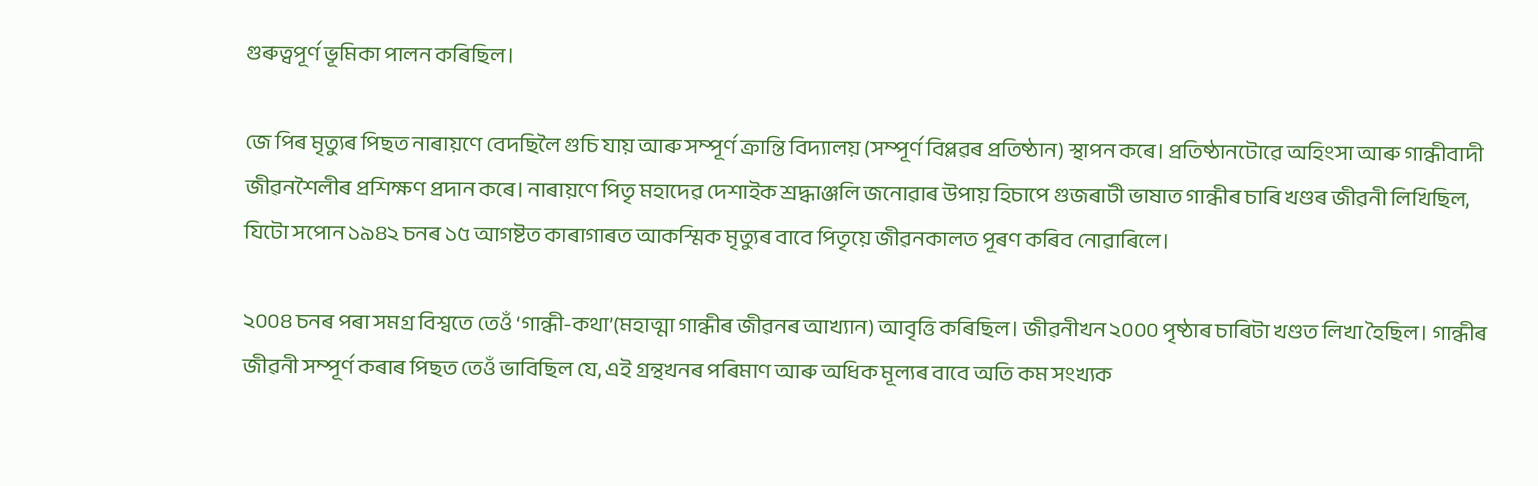গুৰুত্বপূৰ্ণ ভূমিকা পালন কৰিছিল।

জে পিৰ মৃত্যুৰ পিছত নাৰায়ণে বেদছিলৈ গুচি যায় আৰু সম্পূৰ্ণ ক্ৰান্তি বিদ্যালয় (সম্পূৰ্ণ বিপ্লৱৰ প্ৰতিষ্ঠান) স্থাপন কৰে। প্ৰতিষ্ঠানটোৱে অহিংসা আৰু গান্ধীবাদী জীৱনশৈলীৰ প্ৰশিক্ষণ প্ৰদান কৰে। নাৰায়ণে পিতৃ মহাদেৱ দেশাইক শ্ৰদ্ধাঞ্জলি জনোৱাৰ উপায় হিচাপে গুজৰাটী ভাষাত গান্ধীৰ চাৰি খণ্ডৰ জীৱনী লিখিছিল, যিটো সপোন ১৯৪২ চনৰ ১৫ আগষ্টত কাৰাগাৰত আকস্মিক মৃত্যুৰ বাবে পিতৃয়ে জীৱনকালত পূৰণ কৰিব নোৱাৰিলে।

২০০৪ চনৰ পৰা সমগ্ৰ বিশ্বতে তেওঁ ‘গান্ধী-কথা’(মহাত্মা গান্ধীৰ জীৱনৰ আখ্যান) আবৃত্তি কৰিছিল। জীৱনীখন ২০০০ পৃষ্ঠাৰ চাৰিটা খণ্ডত লিখা হৈছিল। গান্ধীৰ জীৱনী সম্পূৰ্ণ কৰাৰ পিছত তেওঁ ভাবিছিল যে, এই গ্ৰন্থখনৰ পৰিমাণ আৰু অধিক মূল্যৰ বাবে অতি কম সংখ্যক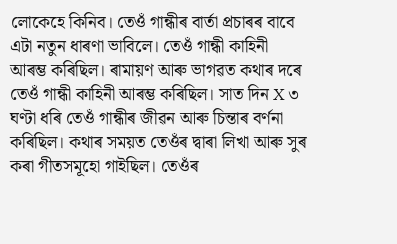লোকেহে কিনিব। তেওঁ গান্ধীৰ বাৰ্তা প্ৰচাৰৰ বাবে এটা নতুন ধাৰণা ভাবিলে। তেওঁ গান্ধী কাহিনী আৰম্ভ কৰিছিল। ৰামায়ণ আৰু ভাগৱত কথাৰ দৰে তেওঁ গান্ধী কাহিনী আৰম্ভ কৰিছিল। সাত দিন X ৩ ঘণ্টা ধৰি তেওঁ গান্ধীৰ জীৱন আৰু চিন্তাৰ বৰ্ণনা কৰিছিল। কথাৰ সময়ত তেওঁৰ দ্বাৰা লিখা আৰু সুৰ কৰা গীতসমূহো গাইছিল। তেওঁৰ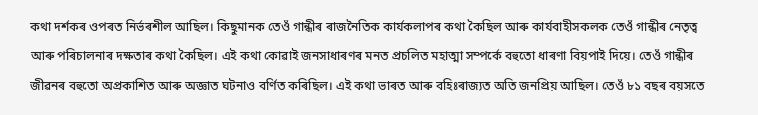কথা দৰ্শকৰ ওপৰত নিৰ্ভৰশীল আছিল। কিছুমানক তেওঁ গান্ধীৰ ৰাজনৈতিক কাৰ্যকলাপৰ কথা কৈছিল আৰু কাৰ্যবাহীসকলক তেওঁ গান্ধীৰ নেতৃত্ব আৰু পৰিচালনাৰ দক্ষতাৰ কথা কৈছিল। এই কথা কোৱাই জনসাধাৰণৰ মনত প্ৰচলিত মহাত্মা সম্পৰ্কে বহুতো ধাৰণা বিয়পাই দিয়ে। তেওঁ গান্ধীৰ জীৱনৰ বহুতো অপ্ৰকাশিত আৰু অজ্ঞাত ঘটনাও বৰ্ণিত কৰিছিল। এই কথা ভাৰত আৰু বহিঃৰাজ্যত অতি জনপ্ৰিয় আছিল। তেওঁ ৮১ বছৰ বয়সতে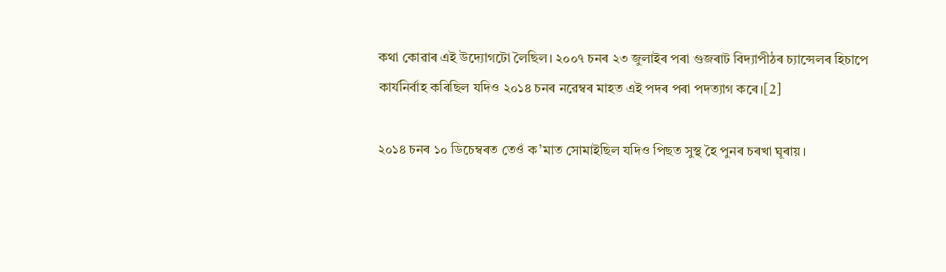কথা কোৱাৰ এই উদ্যোগটো লৈছিল। ২০০৭ চনৰ ২৩ জুলাইৰ পৰা গুজৰাট বিদ্যাপীঠৰ চ্যান্সেলৰ হিচাপে কাৰ্যনিৰ্বাহ কৰিছিল যদিও ২০১৪ চনৰ নৱেম্বৰ মাহত এই পদৰ পৰা পদত্যাগ কৰে।[2]

২০১৪ চনৰ ১০ ডিচেম্বৰত তেওঁ ক’মাত সোমাইছিল যদিও পিছত সুস্থ হৈ পুনৰ চৰখা ঘূৰায়।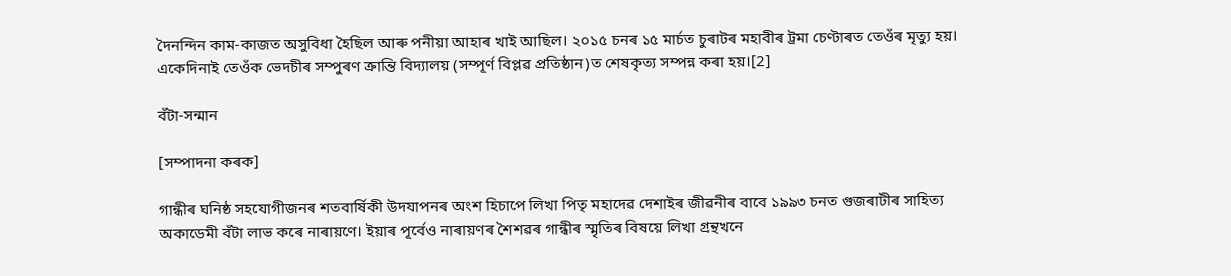দৈনন্দিন কাম-কাজত অসুবিধা হৈছিল আৰু পনীয়া আহাৰ খাই আছিল। ২০১৫ চনৰ ১৫ মাৰ্চত চুৰাটৰ মহাবীৰ ট্ৰমা চেণ্টাৰত তেওঁৰ মৃত্যু হয়। একেদিনাই তেওঁক ভেদচীৰ সম্পুৰণ ক্ৰান্তি বিদ্যালয় (সম্পূৰ্ণ বিপ্লৱ প্ৰতিষ্ঠান)ত শেষকৃত্য সম্পন্ন কৰা হয়।[2]

বঁটা-সন্মান

[সম্পাদনা কৰক]

গান্ধীৰ ঘনিষ্ঠ সহযোগীজনৰ শতবাৰ্ষিকী উদযাপনৰ অংশ হিচাপে লিখা পিতৃ মহাদেৱ দেশাইৰ জীৱনীৰ বাবে ১৯৯৩ চনত গুজৰাটীৰ সাহিত্য অকাডেমী বঁটা লাভ কৰে নাৰায়ণে। ইয়াৰ পূৰ্বেও নাৰায়ণৰ শৈশৱৰ গান্ধীৰ স্মৃতিৰ বিষয়ে লিখা গ্ৰন্থখনে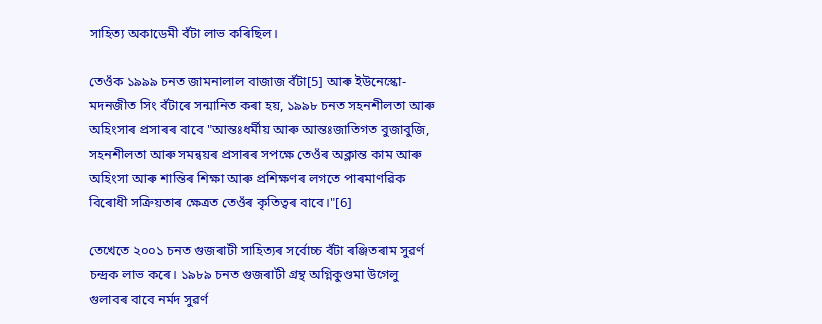সাহিত্য অকাডেমী বঁটা লাভ কৰিছিল।

তেওঁক ১৯৯৯ চনত জামনালাল বাজাজ বঁটা[5] আৰু ইউনেস্কো-মদনজীত সিং বঁটাৰে সন্মানিত কৰা হয়, ১৯৯৮ চনত সহনশীলতা আৰু অহিংসাৰ প্ৰসাৰৰ বাবে "আন্তঃধৰ্মীয় আৰু আন্তঃজাতিগত বুজাবুজি, সহনশীলতা আৰু সমন্বয়ৰ প্ৰসাৰৰ সপক্ষে তেওঁৰ অক্লান্ত কাম আৰু অহিংসা আৰু শান্তিৰ শিক্ষা আৰু প্ৰশিক্ষণৰ লগতে পাৰমাণৱিক বিৰোধী সক্ৰিয়তাৰ ক্ষেত্ৰত তেওঁৰ কৃতিত্বৰ বাবে।"[6]

তেখেতে ২০০১ চনত গুজৰাটী সাহিত্যৰ সৰ্বোচ্চ বঁটা ৰঞ্জিতৰাম সুৱৰ্ণ চন্দ্ৰক লাভ কৰে। ১৯৮৯ চনত গুজৰাটী গ্ৰন্থ অগ্নিকুণ্ডমা উগেলু গুলাবৰ বাবে নৰ্মদ সুৱৰ্ণ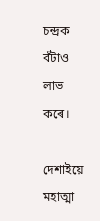চন্দ্ৰক বঁটাও লাভ কৰে।

দেশাইয়ে মহাত্মা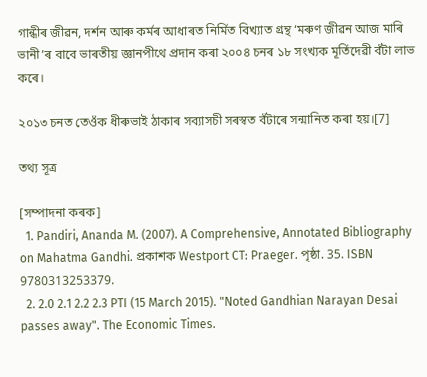গান্ধীৰ জীৱন, দৰ্শন আৰু কৰ্মৰ আধাৰত নিৰ্মিত বিখ্যাত গ্ৰন্থ ‘মৰুণ জীৱন আজ মাৰি ভানী’ৰ বাবে ভাৰতীয় জ্ঞানপীথে প্ৰদান কৰা ২০০৪ চনৰ ১৮ সংখ্যক মূৰ্তিদেৱী বঁটা লাভ কৰে।

২০১৩ চনত তেওঁক ধীৰুভাই ঠাকাৰ সব্যাসচী সৰস্বত বঁটাৰে সন্মানিত কৰা হয়।[7]

তথ্য সূত্ৰ

[সম্পাদনা কৰক]
  1. Pandiri, Ananda M. (2007). A Comprehensive, Annotated Bibliography on Mahatma Gandhi. প্ৰকাশক Westport CT: Praeger. পৃষ্ঠা. 35. ISBN 9780313253379.
  2. 2.0 2.1 2.2 2.3 PTI (15 March 2015). "Noted Gandhian Narayan Desai passes away". The Economic Times.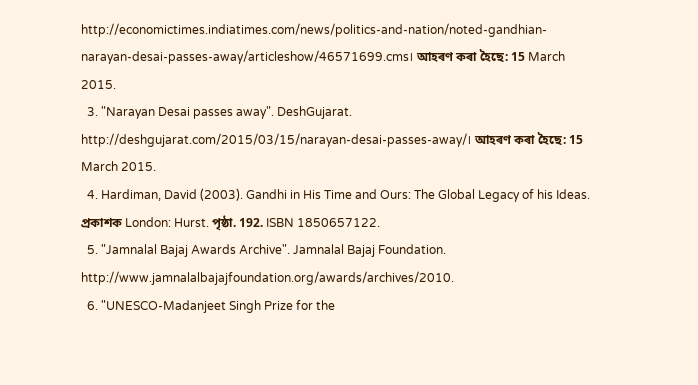http://economictimes.indiatimes.com/news/politics-and-nation/noted-gandhian-narayan-desai-passes-away/articleshow/46571699.cms। আহৰণ কৰা হৈছে: 15 March 2015.
  3. "Narayan Desai passes away". DeshGujarat. http://deshgujarat.com/2015/03/15/narayan-desai-passes-away/। আহৰণ কৰা হৈছে: 15 March 2015.
  4. Hardiman, David (2003). Gandhi in His Time and Ours: The Global Legacy of his Ideas. প্ৰকাশক London: Hurst. পৃষ্ঠা. 192. ISBN 1850657122.
  5. "Jamnalal Bajaj Awards Archive". Jamnalal Bajaj Foundation. http://www.jamnalalbajajfoundation.org/awards/archives/2010.
  6. "UNESCO-Madanjeet Singh Prize for the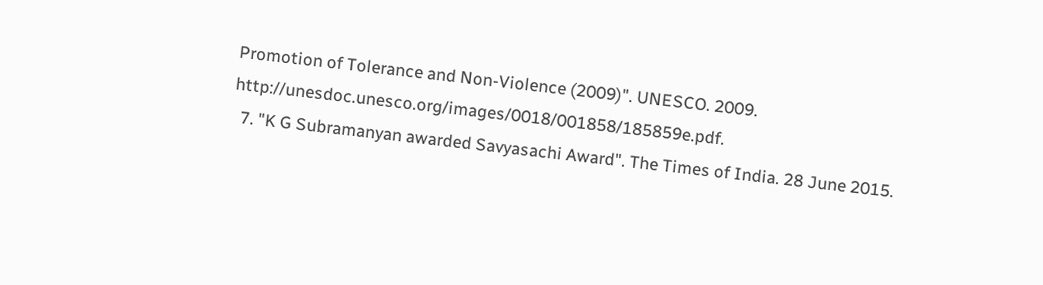Promotion of Tolerance and Non-Violence (2009)". UNESCO. 2009. http://unesdoc.unesco.org/images/0018/001858/185859e.pdf.
  7. "K G Subramanyan awarded Savyasachi Award". The Times of India. 28 June 2015.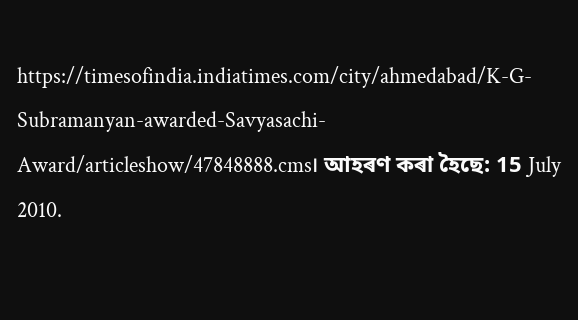https://timesofindia.indiatimes.com/city/ahmedabad/K-G-Subramanyan-awarded-Savyasachi-Award/articleshow/47848888.cms। আহৰণ কৰা হৈছে: 15 July 2010.